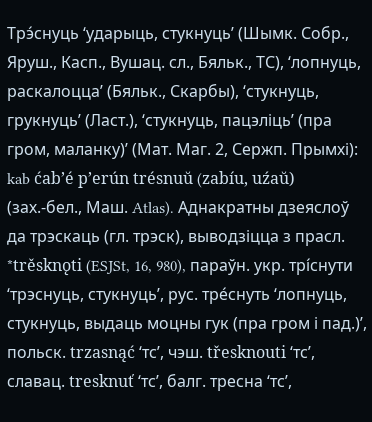Трэ́снуць ‘ударыць, стукнуць’ (Шымк. Собр., Яруш., Касп., Вушац. сл., Бяльк., ТС), ‘лопнуць, раскалоцца’ (Бяльк., Скарбы), ‘стукнуць, грукнуць’ (Ласт.), ‘стукнуць, пацэліць’ (пра гром, маланку)’ (Мат. Маг. 2, Сержп. Прымхі): kab ćabʼé pʼerún trésnuŭ (zabíu, uźaŭ) (зах.-бел., Маш. Atlas). Аднакратны дзеяслоў да трэскаць (гл. трэск), выводзіцца з прасл. *trěsknǫti (ESJSt, 16, 980), параўн. укр. трі́снути ‘трэснуць, стукнуць’, рус. тре́снуть ‘лопнуць, стукнуць, выдаць моцны гук (пра гром і пад.)’, польск. trzasnąć ‘тс’, чэш. třesknouti ‘тс’, славац. tresknuť ‘тс’, балг. тресна ‘тс’,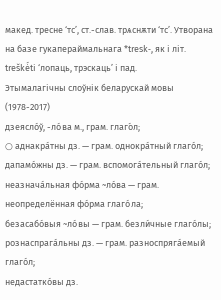макед. тресне ‘тс’, ст.-слав. трѧснѫти ‘тс’. Утворана на базе гукапераймальнага *tresk‑, як і літ. treškė́ti ‘лопаць, трэскаць’ і пад.
Этымалагічны слоўнік беларускай мовы (1978-2017)
дзеясло́ў, -ло́ва м., грам. глаго́л;
○ аднакра́тны дз. — грам. однокра́тный глаго́л;
дапамо́жны дз. — грам. вспомога́тельный глаго́л;
неазнача́льная фо́рма ~ло́ва — грам. неопределённая фо́рма глаго́ла;
безасабо́выя ~ло́вы — грам. безли́чные глаго́лы;
рознаспрага́льны дз. — грам. разноспряга́емый глаго́л;
недастатко́вы дз.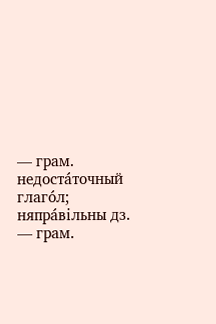— грам. недоста́точный глаго́л;
няпра́вільны дз. — грам.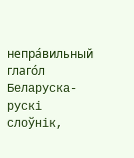непра́вильный глаго́л
Беларуска-рускі слоўнік,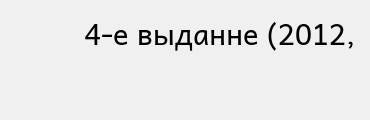4-е выданне (2012,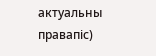актуальны правапіс)